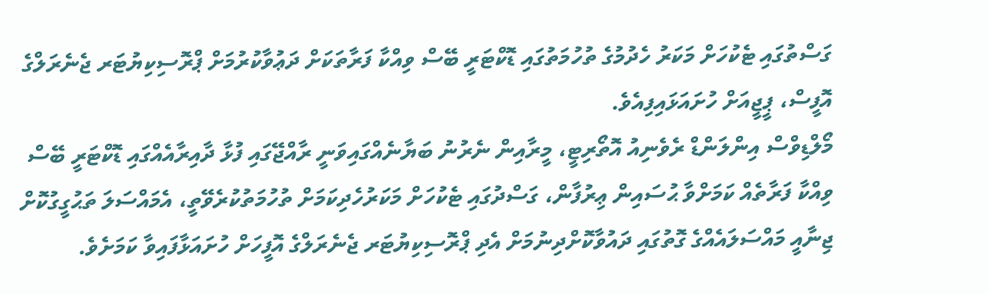ގަސްތުގައި ޓެކުހަށް މަކަރު ހެދުމުގެ ތުހުމަތުގައި ޑޮކްޓަރީ ބޭސް ވިއްކާ ފަރާތަކަށް ދަޢުވާކުރުމަށް ޕްރޮސިކިޔުޓަރ ޖެނެރަލްގެ އޮފީސް، ޕީޖީއަށް ހުށައަޅައިފިއެވެ.
މޯލްޑިވްސް އިންލަންޑް ރެވެނިއު އޮތޯރިޓީ، މީރާއިން ނެރުނު ބަޔާނެއްގައިވަނީ ރާއްޖޭގައި ފުޅާ ދާއިރާއެއްގައި ޑޮކްޓަރީ ބޭސް ވިއްކާ ފަރާތެއް ކަމަށްވާ ޙުސައިން ޢިރުފާން، ގަސްދުގައި ޓެކުހަށް މަކަރުހެދިކަމަށް ތުހުމަތުކުރެވޭތީ، އެމައްސަލަ ތަޙުގީގުކޮށް ޖިނާއީ މައްސަލައެއްގެ ގޮތުގައި ދައުވާކޮށްދިނުމަށް އެދި ޕްރޮސިކިޔުޓަރ ޖެނެރަލްގެ އޮފީހަށް ހުށައަޅާފައިވާ ކަމަށެވެ.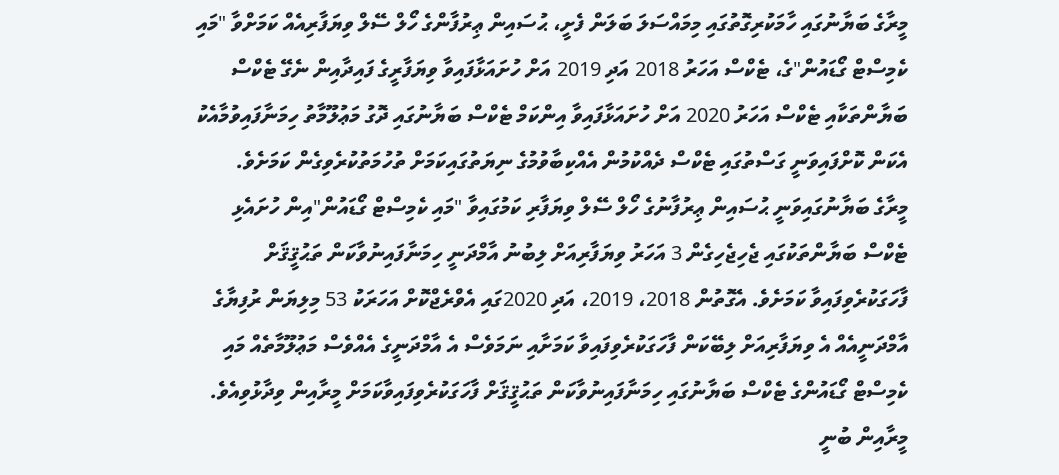މީރާގެ ބަޔާނުގައި ހާމަކުރިގޮތުގައި މިމައްސަލަ ބަލަން ފެށީ، ޙުސައިން ޢިރުފާންގެ ހޯލް ސޭލް ވިޔަފާރިއެއް ކަމަށްވާ "މައި ކެމިސްޓް ގޯޑައުން"ގެ، ޓެކްސް އަހަރު 2018 އަދި 2019 އަށް ހުށައަޅާފައިވާ ވިޔަފާރީގެ ފައިދާއިން ނެގޭ ޓެކްސް ބަޔާންތަކާއި ޓެކްސް އަހަރު 2020 އަށް ހުށައަޅާފައިވާ އިންކަމް ޓެކްސް ބަޔާނުގައި ދޮގު މަޢުލޫމާތު ހިމަނާފައިވުމާއެކު އެކަން ކޮށްފައިވަނީ ގަސްތުގައި ޓެކްސް ދެއްކުމުން އެއްކިބާވުމުގެ ނިޔަތުގައިކަމަށް ތުހުމަތުކުރެވިގެން ކަމަށެވެ.
މީރާގެ ބަޔާނުގައިވަނީ ޙުސައިން ޢިރުފާނުގެ ހޯލް ސޭލް ވިޔަފާރި ކަމުގައިވާ "މައި ކެމިސްޓް ގޯޑައުން"އިން ހުށައެޅި ޓެކްސް ބަޔާންތަކުގައި ޖެހިޖެހިގެން 3 އަހަރު ވިޔަފާރިއަށް ލިބުނު އާމްދަނީ ހިމަނާފައިނުވާކަން ތަޙުޤީޤަށް ފާހަގަކުރެވިފައިވާ ކަމަށެވެ. އެގޮތުން 2018، 2019، އަދި 2020ގައި އެވްރެޖްކޮށް އަހަރަކު 53 މިލިޔަން ރުފިޔާގެ އާމްދަނީއެއް އެ ވިޔަފާރިއަށް ލިބޭކަން ފާހަގަކުރެވިފައިވާ ކަމަށާއި ނަމަވެސް އެ އާމްދަނީގެ އެއްވެސް މަޢުލޫމާތެއް މައި ކެމިސްޓް ގޯޑައުންގެ ޓެކްސް ބަޔާނުގައި ހިމަނާފައިނުވާކަން ތަޙުޤީޤަށް ފާހަގަކުރެވިފައިވާކަމަށް މީރާއިން ވިދާޅުވިއެވެ.
މީރާއިން ބުނީ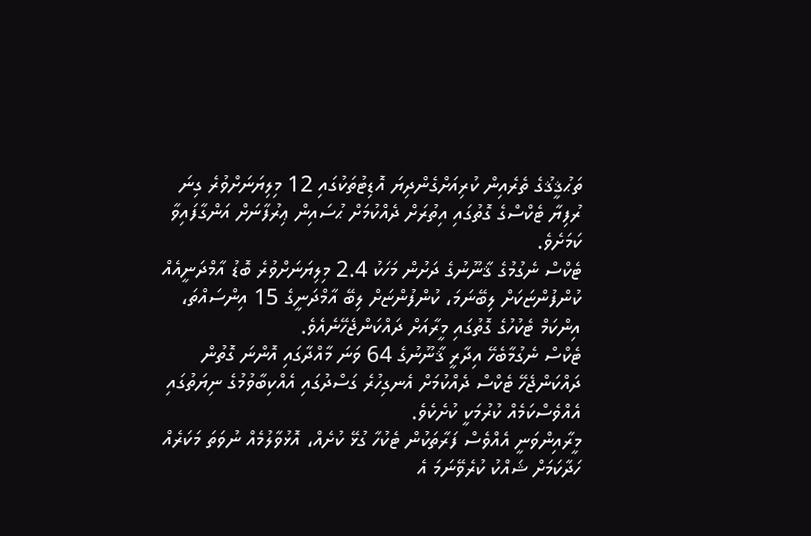ތަޙުޤީޤުގެ ތެރެއިން ކުރިއަށްގެންދިޔަ އޮޑިޓުތަކުގައި 12 މިލިޔަނަށްވުރެ ގިނަ ރުފިޔާ ޓެކްސްގެ ގޮތުގައި އިތުރަށް ދެއްކުމަށް ޙުސައިން ޢިރުފާނަށް އަންގާފައިވާ ކަމަށެވެ.
ޓެކްސް ނެގުމުގެ ޤާނޫނުގެ ދަށުން މަހަކު 2.4 މިލިޔަނަށްވުރެ ބޮޑު އާމްދަނީއެއް ކުންފުންޏަކަށް ލިބޭނަމަ، ކުންފުންޏަށް ލިބޭ އާމްދަނީގެ 15 އިންސައްތަ، އިންކަމް ޓެކުހުގެ ގޮތުގައި މީރާއަށް ދައްކަންޖެހޭނެއެވެ.
ޓެކްސް ނެގުމާބެހޭ އިދާރީ ޤާނޫނުގެ 64 ވަނަ މާއްދާގައި އޮންނަ ގޮތުން ދައްކަންޖެހޭ ޓެކްސް ދެއްކުމަށް އެނގިހުރެ ގަސްދުގައި އެއްކިބާވުމުގެ ނިޔަތުގައި އެއްވެސްކަމެއް ކުރުމަކީ ކުށެކެވެ.
މީރާއިންވަނީ އެއްވެސް ފަރާތަކުން ޓެކުހާ ގުޅޭ ކުށެއް، އޮޅުވާލުމެއް ނުވަތަ މަކަރެއް ހަދާކަމަށް ޝައްކު ކުރެވޭނަމަ އެ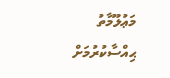މަޢުލޫމާތު ޙިއްސާކުރުމަށް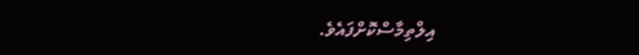އިލްތިމާސްކޮށްފައެވެ.